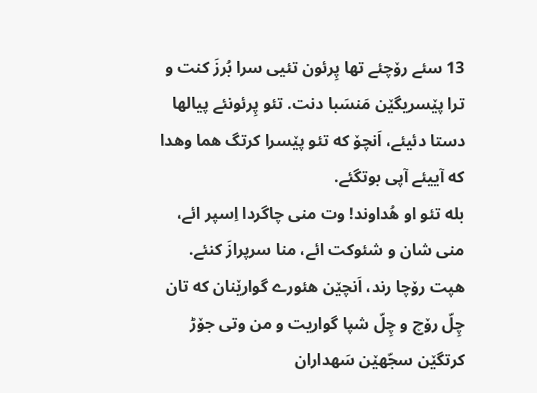13 سئے رۆچئے تها پِرئون تئیی سرا بُرزَ کنت و ترا پێسریگێن مَنسَبا دنت. تئو پِرئونئے پیالها دستا دئیئے، اَنچۆ که تئو پێسرا کرتگ هما وهدا که آییئے آپی بوتگئے.
بله تئو او هُداوند! وت منی چاگردا اِسپر ائے، منی شان و شئوکت ائے، منا سرپرازَ کنئے.
هپت رۆچا رند، اَنچێن هئورے گوارێنان که تان چِلّ رۆچ و چِلّ شپا گواریت و من وتی جۆڑ کرتگێن سجّهێن سَهداران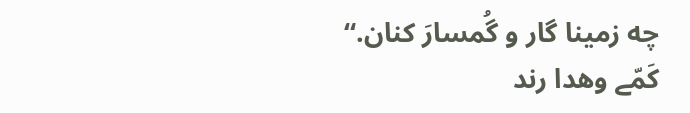چه زمینا گار و گُمسارَ کنان.“
کَمّے وهدا رند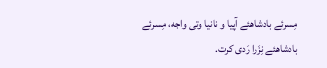مِسرئے بادشاهئے آپیا و نانیا وتی واجه، مِسرئے بادشاهئے نِزَرا رَدی کرت.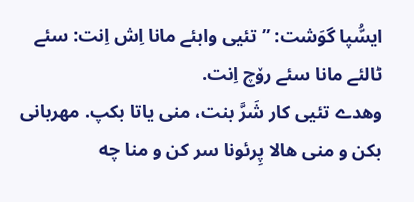ایسُّپا گوَشت: ”تئیی وابئے مانا اِش اِنت: سئے ٹالئے مانا سئے رۆچ اِنت.
وهدے تئیی کار شَرَّ بنت، منی یاتا بکپ. مهربانی بکن و منی هالا پِرئونا سر کن و منا چه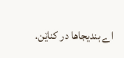اے بندیجاها در کناێن.